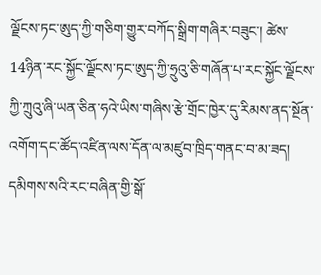ལྗོངས་ཏང་ཨུད་ཀྱི་གཅིག་གྱུར་བཀོད་སྒྲིག་གཞིར་བཟུང་། ཚེས་14ཉིན་རང་སྐྱོང་ལྗོངས་ཏང་ཨུད་ཀྱི་ཧྲུའུ་ཅི་གཞོན་པ་རང་སྐྱོང་ལྗོངས་ཀྱི་ཀྲུའུ་ཞི་ཡན་ཅིན་ཧའེ་ཡིས་གཞིས་རྩེ་གྲོང་ཁྱེར་དུ་རིམས་ནད་སྔོན་འགོག་དང་ཚོད་འཛིན་ལས་དོན་ལ་མཛུབ་ཁྲིད་གནང་བ་མ་ཟད། དམིགས་སའི་རང་བཞིན་གྱི་སྒོ་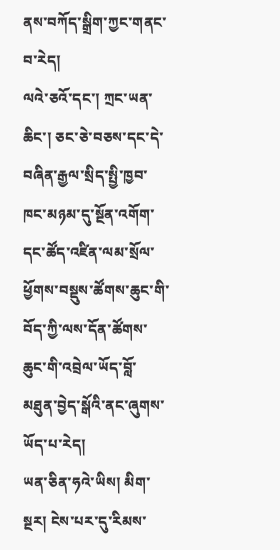ནས་བཀོད་སྒྲིག་ཀྱང་གནང་བ་རེད།
ལའེ་ཅའོ་དང་། ཀྲང་ཡན་ཆིང་། ཅང་ཅེ་བཅས་དང་དེ་བཞིན་རྒྱལ་སྲིད་སྤྱི་ཁྱབ་ཁང་མཉམ་དུ་སྔོན་འགོག་དང་ཚོད་འཛིན་ལམ་སྲོལ་ཕྱོགས་བསྡུས་ཚོགས་ཆུང་གི་བོད་ཀྱི་ལས་དོན་ཚོགས་ཆུང་གི་འབྲེལ་ཡོད་བློ་མཐུན་བྱེད་སྒོའི་ནང་ཞུགས་ཡོད་པ་རེད།
ཡན་ཅིན་ཧའེ་ཡིས། མིག་སྔར། ངེས་པར་དུ་རིམས་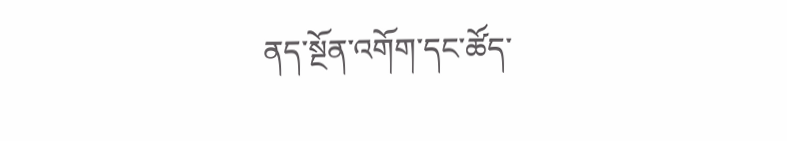ནད་སྔོན་འགོག་དང་ཚོད་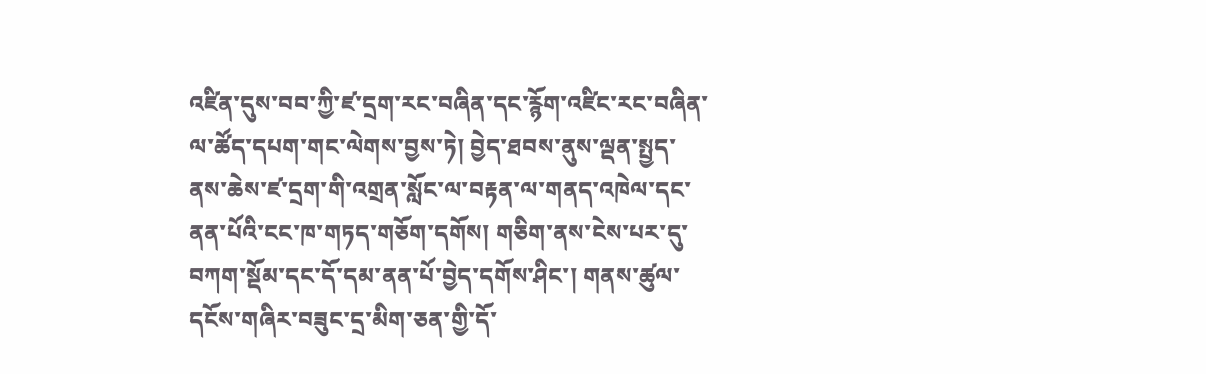འཛིན་དུས་བབ་ཀྱི་ཛ་དྲག་རང་བཞིན་དང་རྙོག་འཛིང་རང་བཞིན་ལ་ཚོད་དཔག་གང་ལེགས་བྱས་ཏེ། བྱེད་ཐབས་ནུས་ལྡན་སྤྱད་ནས་ཆེས་ཛ་དྲག་གི་འགྲན་སློང་ལ་བརྟན་ལ་གནད་འཁེལ་དང་ནན་པོའི་ངང་ཁ་གཏད་གཅོག་དགོས། གཅིག་ནས་ངེས་པར་དུ་བཀག་སྡོམ་དང་དོ་དམ་ནན་པོ་བྱེད་དགོས་ཤིང་། གནས་ཚུལ་དངོས་གཞིར་བཟུང་དྲ་མིག་ཅན་གྱི་དོ་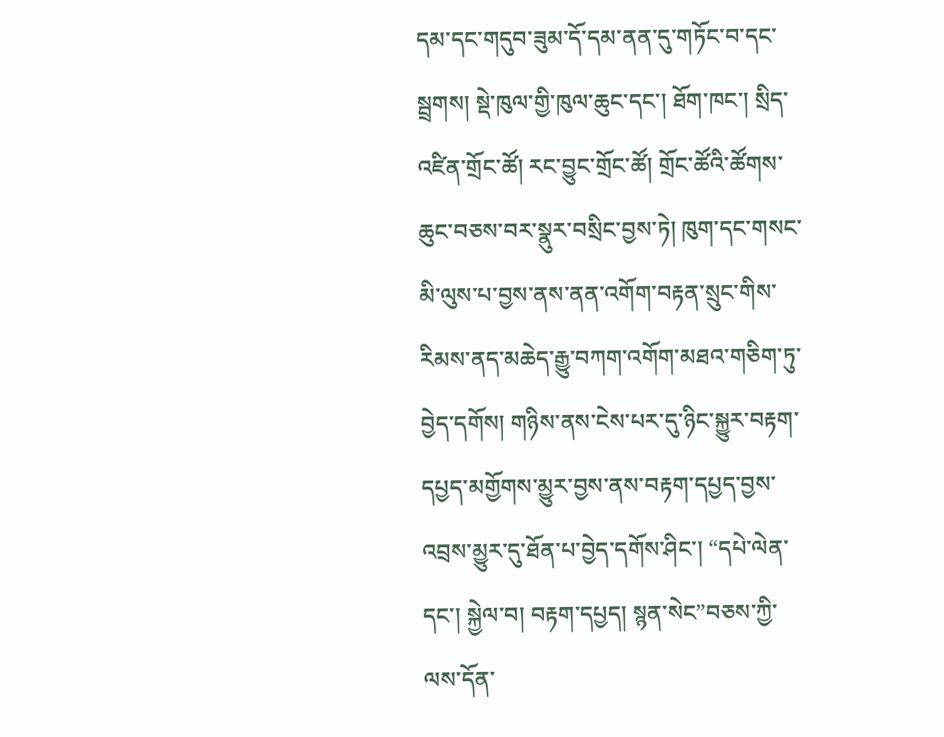དམ་དང་གདུབ་ཟུམ་དོ་དམ་ནན་དུ་གཏོང་བ་དང་སྦྲགས། སྡེ་ཁུལ་གྱི་ཁུལ་ཆུང་དང་། ཐོག་ཁང་། སྲིད་འཛིན་གྲོང་ཚོ། རང་བྱུང་གྲོང་ཚོ། གྲོང་ཚོའི་ཚོགས་ཆུང་བཅས་བར་སྣུར་བསྲིང་བྱས་ཏེ། ཁུག་དང་གསང་མི་ལུས་པ་བྱས་ནས་ནན་འགོག་བརྟན་སྲུང་གིས་རིམས་ནད་མཆེད་རྒྱུ་བཀག་འགོག་མཐའ་གཅིག་ཏུ་བྱེད་དགོས། གཉིས་ནས་ངེས་པར་དུ་ཉིང་སྐྱུར་བརྟག་དཔྱད་མགྱོགས་མྱུར་བྱས་ནས་བརྟག་དཔྱད་བྱས་འབྲས་མྱུར་དུ་ཐོན་པ་བྱེད་དགོས་ཤིང་། “དཔེ་ལེན་དང་། སྐྱེལ་བ། བརྟག་དཔྱད། སྙན་སེང”བཅས་ཀྱི་ལས་དོན་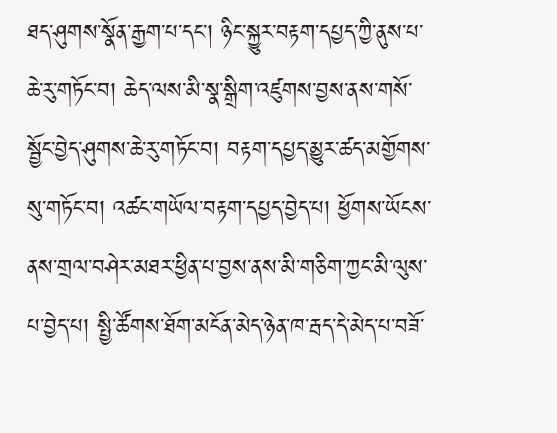ཐད་ཤུགས་སྣོན་རྒྱག་པ་དང་། ཉིང་སྐྱུར་བརྟག་དཔྱད་ཀྱི་ནུས་པ་ཆེ་རུ་གཏོང་བ། ཆེད་ལས་མི་སྣ་སྒྲིག་འཛུགས་བྱས་ནས་གསོ་སྦྱོང་བྱེད་ཤུགས་ཆེ་རུ་གཏོང་བ། བརྟག་དཔྱད་མྱུར་ཚད་མགྱོགས་སུ་གཏོང་བ། འཚང་གཡོལ་བརྟག་དཔྱད་བྱེད་པ། ཕྱོགས་ཡོངས་ནས་གྲལ་བཤེར་མཐར་ཕྱིན་པ་བྱས་ནས་མི་གཅིག་ཀྱང་མི་ལུས་པ་བྱེད་པ། སྤྱི་ཚོགས་ཐོག་མངོན་མེད་ཉེན་ཁ་རྦད་དེ་མེད་པ་བཟོ་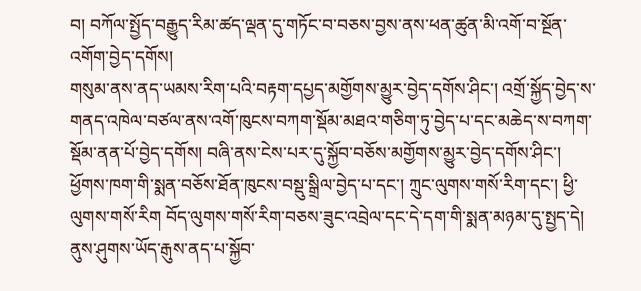བ། བཀོལ་སྤྱོད་བརྒྱུད་རིམ་ཚད་ལྡན་དུ་གཏོང་བ་བཅས་བྱས་ནས་ཕན་ཚུན་མི་འགོ་བ་སྔོན་འགོག་བྱེད་དགོས།
གསུམ་ནས་ནད་ཡམས་རིག་པའི་བརྟག་དཔྱད་མགྱོགས་མྱུར་བྱེད་དགོས་ཤིང་། འགྲོ་སྐྱོད་བྱེད་ས་གནད་འཁེལ་བཙལ་ནས་འགོ་ཁུངས་བཀག་སྡོམ་མཐའ་གཅིག་ཏུ་བྱེད་པ་དང་མཆེད་ས་བཀག་སྡོམ་ནན་པོ་བྱེད་དགོས། བཞི་ནས་ངེས་པར་དུ་སྐྱོབ་བཅོས་མགྱོགས་མྱུར་བྱེད་དགོས་ཤིང་། ཕྱོགས་ཁག་གི་སྨན་བཅོས་ཐོན་ཁུངས་བསྡུ་སྒྲིལ་བྱེད་པ་དང་། ཀྲུང་ལུགས་གསོ་རིག་དང་། ཕྱི་ལུགས་གསོ་རིག བོད་ལུགས་གསོ་རིག་བཅས་ཟུང་འབྲེལ་དང་དེ་དག་གི་སྨན་མཉམ་དུ་སྤྱད་དེ། ནུས་ཤུགས་ཡོད་རྒུས་ནད་པ་སྐྱོབ་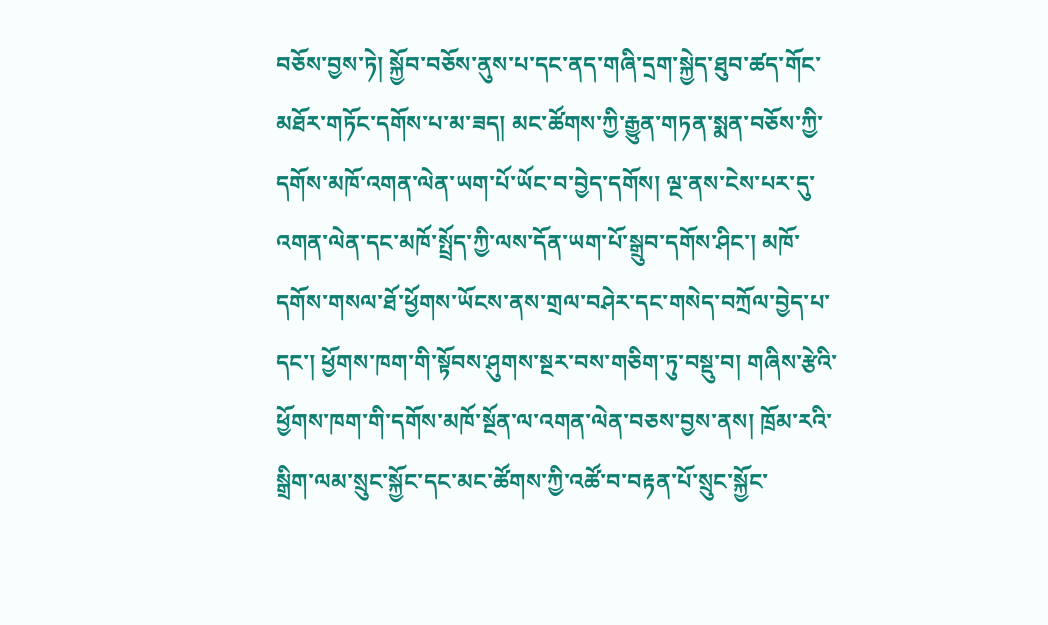བཅོས་བྱས་ཏེ། སྐྱོབ་བཅོས་ནུས་པ་དང་ནད་གཞི་དྲག་སྐྱེད་ཐུབ་ཚད་གོང་མཐོར་གཏོང་དགོས་པ་མ་ཟད། མང་ཚོགས་ཀྱི་རྒྱུན་གཏན་སྨན་བཅོས་ཀྱི་དགོས་མཁོ་འགན་ལེན་ཡག་པོ་ཡོང་བ་བྱེད་དགོས། ལྔ་ནས་ངེས་པར་དུ་འགན་ལེན་དང་མཁོ་སྤྲོད་ཀྱི་ལས་དོན་ཡག་པོ་སྒྲུབ་དགོས་ཤིང་། མཁོ་དགོས་གསལ་ཐོ་ཕྱོགས་ཡོངས་ནས་གྲལ་བཤེར་དང་གསེད་བཀྲོལ་བྱེད་པ་དང་། ཕྱོགས་ཁག་གི་སྟོབས་ཤུགས་སྔར་བས་གཅིག་ཏུ་བསྡུ་བ། གཞིས་རྩེའི་ཕྱོགས་ཁག་གི་དགོས་མཁོ་སྔོན་ལ་འགན་ལེན་བཅས་བྱས་ནས། ཁྲོམ་རའི་སྒྲིག་ལམ་སྲུང་སྐྱོང་དང་མང་ཚོགས་ཀྱི་འཚོ་བ་བརྟན་པོ་སྲུང་སྐྱོང་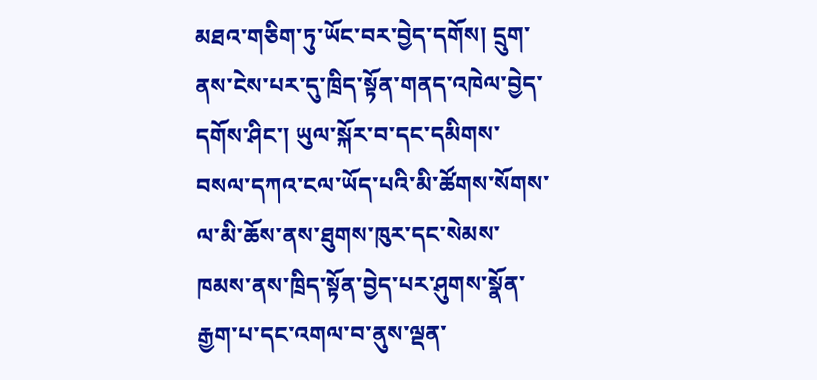མཐའ་གཅིག་ཏུ་ཡོང་བར་བྱེད་དགོས། དྲུག་ནས་ངེས་པར་དུ་ཁྲིད་སྟོན་གནད་འཁེལ་བྱེད་དགོས་ཤིང་། ཡུལ་སྐོར་བ་དང་དམིགས་བསལ་དཀའ་ངལ་ཡོད་པའི་མི་ཚོགས་སོགས་ལ་མི་ཆོས་ནས་ཐུགས་ཁུར་དང་སེམས་ཁམས་ནས་ཁྲིད་སྟོན་བྱེད་པར་ཤུགས་སྣོན་རྒྱག་པ་དང་འགལ་བ་ནུས་ལྡན་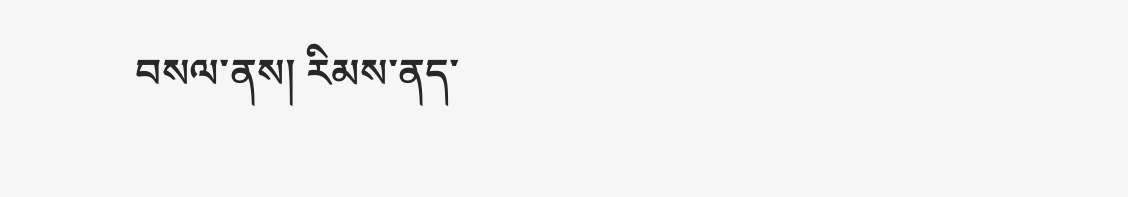བསལ་ནས། རིམས་ནད་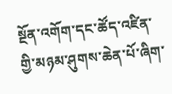སྔོན་འགོག་དང་ཚོད་འཛིན་གྱི་མཉམ་ཤུགས་ཆེན་པོ་ཞིག་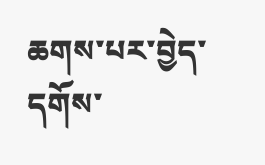ཆགས་པར་བྱེད་དགོས་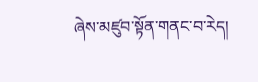ཞེས་མཛུབ་སྟོན་གནང་བ་རེད།